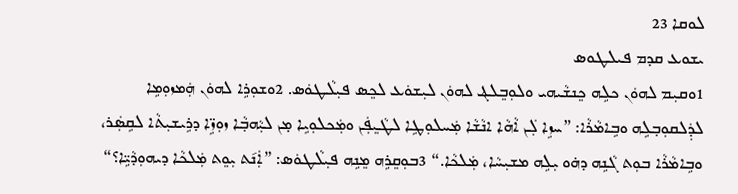ܠܘܩܐ 23
ܝܫܘܥ ܩܕܡ ܦܝܠܛܘܣ
1ܘܩܝܼܡ ܠܗܘܿܢ ܟܠܹܗ ܟܸܢܫܵܝܗ‌ܝ ܘܠܘܼܒܸܠܔ ܠܗܘܿܢ ܠܝܼܫܘܿܥ ܠܟܸܣ ܦܝܼܠܵܛܘܿܣ. 2ܘܫܘܼܪܹܐ ܠܗܘܿܢ ܗܲܡܙܘܼܡܹܐ ܠܕܲܠܩܘܼܒ݂ܠܹܗ ܘܒܹܐܡܵܪܵܐ: ”ܚܙܹܐ ܠܲܢ ܐܵܗܵܐ ܐܢܵܫܵܐ ܡܲܚܠܘܼܛܹܐ ܠܛܵܝܸܦܲܢ ܘܡܲܟܠܘܼܝܹܐ ܡ̣ܢ ܠܝܼܵܗܒ݂ܵܐ ܙܘܼܙܹ̈ܐ ܕܪܹܝܫܝܼܬܵ‌ܐ ܠܩܹܣܲܪ، ܘܒܹܐܡܵܪܵܐ ܒܘܼܬ ܓܵܢܹܗ ܕܗ̇ܘ ܝܼܠܹܗ ܡܫܝܼܚܵܐ، ܡܲܠܟܵܐ.“ 3ܒܘܼܩܸܪܹܗ ܡܸܢܹܗ ܦܝܼܠܵܛܘܿܣ: ”ܐܲܢ݇ܬ ܝܼܘܸܬ ܡܲܠܟܵܐ ܕܝܗܘܼܕܵܝܹ̈ܐ؟“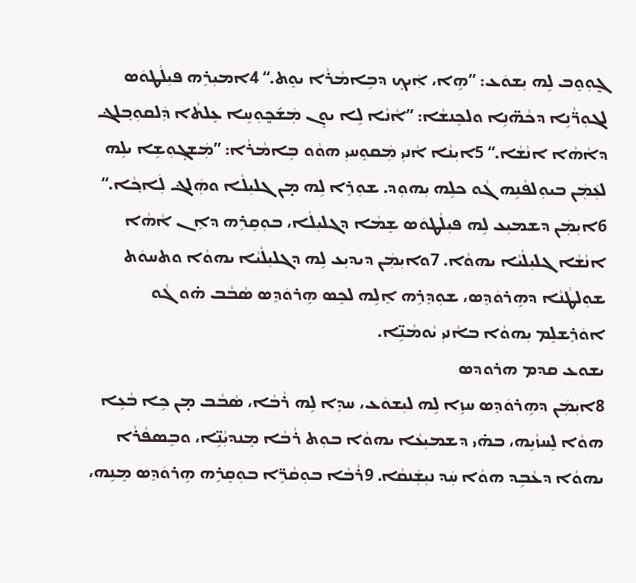ܓ̰ܘܼܘܸܒ ܠܹܗ ܝܼܫܘܿܥ: ”ܗܹܐ، ܐܲܝܟ݂ ܕܒܹܐܡܵܪܵܐ ܝܘܸܬ.“ 4ܐܡܝܼܪܹܗ ܦܝܼܠܵܛܘܿܣ ܠܓܘܼܪ̈ܵܢܹܐ ܕܟܵܗ̈ܢܹܐ ܘܠܟܸܢܫܵܐ: ”ܐܵܢܵܐ ܠܹܐ ܝܘܸܢ ܡܲܫ݇ܟ̰ܘܼܚܹܐ ܥܸܠܬܵ‌ܐ ܕܲܠܩܘܼܒ݂ܠܔ ܕܐܵܗܵܐ ܐܢܵܫܵܐ.“ 5ܐܝܼܢܵܐ ܐܵܢܝܼ ܡܲܩܘܸܚܝܼ ܗܘܵܘ ܒܹܐܡܵܪܵܐ: ”ܡܲܫܓ݂ܘܼܫܹܐ ܝܠܹܗ ܠܥܲܡܲܢ ܒܝܘܼܠܦܵܢܹܗ ܓܵܘ ܟܠܹܗ ܝܼܗܘܼܕ. ܫܘܼܪܹܐ ܠܹܗ ܡ̣ܢ ܓܠܝܼܠܵܐ ܘܗܲܠܔ ܠܲܐܟ݂ܵܐ.“ 6ܐܝܼܡܲܢ ܕܫܡܝܼܥ ܠܹܗ ܦܝܼܠܵܛܘܿܣ ܫܸܡܵܐ ܕܓܠܝܼܠܵܐ، ܒܘܼܩܸܪܹܗ ܕܐܸܢ ܐܵܗܵܐ ܐܢܵܫܵܐ ܓܠܝܼܠܵܝܵܐ ܝܗܘܵܐ. 7ܘܐܝܼܡܲܢ ܕܝܕܝܼܥ ܠܹܗ ܕܓܠܝܼܠܵܝܵܐ ܝܗܘܵܐ ܘܬܚܘܿܬ ܫܘܼܠܛܵܢܵܐ ܕܗܹܪܘܿܕܸܣ، ܫܘܼܕܸܪܹܗ ܐܸܠܹܗ ܠܟܸܣ ܗܹܪܘܿܕܸܣ ܣܵܒܵܒ ܗ̇ܘ ܓܵܘ ܐܘܿܪܸܫܠܸܡ ܝܼܗܘܵܐ ܒܐܵܢܝܼ ܝܵܘܡܵܢܹ̈ܐ.
ܝܫܘܥ ܩܕܡ ܗܪܘܕܣ
8ܐܝܼܡܲܢ ܕܗܹܪܘܿܕܸܣ ܚܙܹܐ ܠܹܗ ܠܝܼܫܘܿܥ، ܚܕܹܐ ܠܹܗ ܪܵܒܵܐ، ܣܵܒܵܒ ܡ̣ܢ ܟܹܐ ܒܵܥܹܐ ܗܘܵܐ ܠܸܚܙܵܝܹܗ، ܒܗ̇ܝ ܕܫܡܝܼܥܵܐ ܝܗܘܵܐ ܒܘܼܬ ܪܵܒܵܐ ܡܸܢܕܝܼܵܢܹ̈ܐ، ܘܒܸܣܦܵܪܵܐ ܝܗܘܵܐ ܕܥܵܒܹܕ ܗܘܵܐ ܚܲܕ ܢܝܼܫܲܢܩܵܐ. 9ܪܵܒܵܐ ܒܘܼܩܵܪܹ̈ܐ ܒܘܼܩܸܪܹܗ ܗܹܪܘܿܕܸܣ ܡܸܢܹܗ،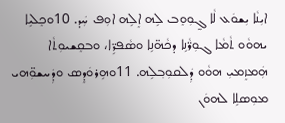ܐܝܼܢܵܐ ܝܼܫܘܿܥ ܠܵܐ ܓ̰ܘܼܘܸܒ ܠܹܗ ܐܸܠܹܗ ܐܘܼܦ ܚܲܕ. 10ܘܟܸܠܝܹܐ ܝܗܘܵܘ ܬܵܡܵܐ ܓܘܼܪ̈ܵܢܹܐ ܕܟܵܗ̈ܢܹܐ ܘܣܵܦܪܹ̈ܐ، ܘܒܩܸܫܝܘܼܬܵ‌ܐ ܗܲܡܙܸܡܝܼ ܗܘܵܘ ܕܲܠܩܘܼܒ݂ܠܹܗ. 11ܘܗܹܪܘܿܕܸܣ ܘܕܲܚܫܘܼ̈ܗ‌ܝ ܡܘܼܣܠܹܐ ܠܗܘܿܢ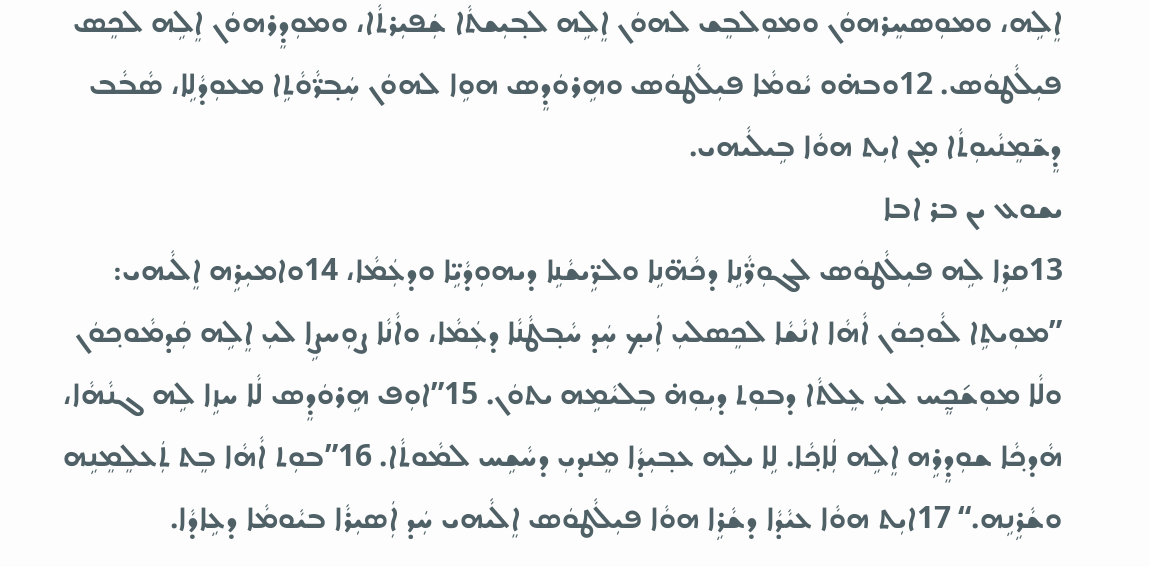ܐܸܠܹܗ، ܘܡܘܼܣܚܸܪܗܘܿܢ ܘܡܘܼܠܒܸܫ ܠܗܘܿܢ ܐܸܠܹܗ ܠܒ݂ܝܼܫܬܵ‌ܐ ܫܲܦܝܼܪܬܵ‌ܐ، ܘܡܘܼܕܸܪܗܘܿܢ ܐܸܠܹܗ ܠܟܸܣ ܦܝܼܠܵܛܘܿܣ. 12ܘܒܗ̇ܘ ܝܵܘܡܵܐ ܦܝܼܠܵܛܘܿܣ ܘܗܹܪܘܿܕܸܣ ܗܘܹܐ ܠܗܘܿܢ ܚܲܒ݂ܪ̈ܵܘܵܬܹ‌ܐ ܡܥܘܼܕܵܠܹܐ، ܣܵܒܵܒ ܕܸܫ̃ܡܸܢܵܝܘܼܬܵ‌ܐ ܡ̣ܢ ܐܝܼܬ ܗܘܵܐ ܒܹܝܠܵܝܗ‌ܝ.
ܝܫܘܥ ܝܢ ܒܪ ܐܒܐ
13ܩܪܹܐ ܠܹܗ ܦܝܼܠܵܛܘܿܣ ܠܓܘܼܪ̈ܵܢܹܐ ܕܟܵܗ̈ܢܹܐ ܘܠܪܹ̈ܝܫܵܢܹܐ ܕܝܗܘܼܕܵܝܹ̈ܐ ܘܕܥܲܡܵܐ، 14ܘܐܡܝܼܪܹܗ ܐܸܠܵܝܗ‌ܝ: ”ܡܘܼܝܬܹ‌ܐ ܠܵܘܟ݂ܘܿܢ ܐܵܗܵܐ ܐܢܵܫܵܐ ܠܟܸܣܠܝܼ ܐܲܝܟ݂ ܚܲܕ ܚܵܒ݂ܛܵܢܵܐ ܕܥܲܡܵܐ، ܘܐܵܢܵܐ ܨܘܼܚܨܹܐ ܠܝܼ ܐܸܠܹܗ ܩܲܕܡܵܘܟ݂ܘܿܢ ܘܠܵܐ ܡܘܼܫ݇ܟ̰ܸܚ ܠܝܼ ܥܸܠܬܵ‌ܐ ܕܒܘܼܬ ܕܝܼܘܼܗ̇ ܒܸܠܝܵܡܹܗ ܝܬܘܿܢ. 15”ܐܘܼܦ ܗܹܪܘܿܕܸܣ ܠܵܐ ܚܙܹܐ ܠܹܗ ܓܢܵܗܵܐ، ܗܵܕܟ݂ܵܐ ܫܘܼܕܸܪܹܗ ܐܸܠܹܗ ܠܲܐܟ݂ܵܐ. ܠܹܐ ܝܠܹܗ ܥܒ݂ܝܼܕܵܐ ܡܸܢܕܝܼ ܕܚܵܫܹܚ ܠܡܵܘܬܵ‌ܐ. 16”ܒܘܼܬ ܐܵܗܵܐ ܒܸܬ ܬܲܥܠܸܡܸܢܹܗ ܘܫܵܪܹܢܹܗ.“ 17ܐܝܼܬ ܗܘܵܐ ܥܝܵܕܵܐ ܕܫܵܪܹܐ ܗܘܵܐ ܦܝܼܠܵܛܘܿܣ ܐܸܠܵܝܗ‌ܝ ܚܲܕ ܐܲܣܝܼܪܵܐ ܒܝܵܘܡܵܐ ܕܥܹܐܕܵܐ.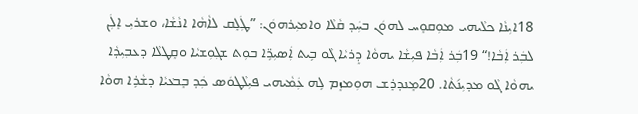18ܐܝܼܢܵܐ ܟܠܵܝܗ‌ܝ ܡܘܼܩܘܸܚ ܠܗܘܿܢ ܒܚܲܕ ܩܵܠܵܐ ܘܐܡܝܼܪܗܘܿܢ: ”ܛܲܠܸܩ ܠܐܵܗܵܐ ܐܢܵܫܵܐ، ܘܫܪܝܼ ܐܸܠܲܢ ܠܒܲܪ ܐܲܒܵܐ!“ 19ܒܲܪ ܐܲܒܵܐ ܦܝܼܫܵܐ ܝܗܘܵܐ ܕܸܪܝܵܐ ܓܵܘ ܒܹܝܬ ܐܲܣܝܼܪܹ̈ܐ ܒܘܼܬ ܫܓ݂ܘܼܫܝܵܐ ܘܩܸܛܠܵܐ ܕܥܒ݂ܝܼܕܵܐ ܝܗܘܵܐ ܓܵܘ ܡܕܝܼܢ݇ܬܵ‌ܐ. 20ܡܸܢܕܪܸܫ ܗܘܼܡܙܸܡ ܠܹܗ ܥܲܡܵܝܗ‌ܝ ܦܝܼܠܵܛܘܿܣ ܟܲܕ ܒܸܒܥܵܝܵܐ ܕܫܵܪܹܐ ܗܘܵܐ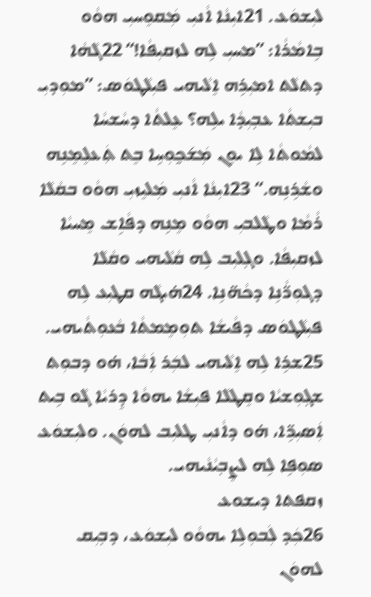ܠܝܼܫܘܿܥ. 21ܐܝܼܢܵܐ ܐܵܢܝܼ ܡܲܩܘܸܚܝܼ ܗܘܵܘ ܒܹܐܡܵܪܵܐ: ”ܡܚܝܼ ܠܹܗ ܠܙܩܝܼܦܵܐ!“ 22ܓܵܗܵܐ ܕܬܠܵܬ ܐܡܝܼܪܹܗ ܐܸܠܵܝܗ‌ܝ ܦܝܼܠܵܛܘܿܣ: ”ܡܘܼܕܝܼ ܒܝܼܫܬܵ‌ܐ ܥܒ݂ܝܼܕܵܐ ܝܠܹܗ؟ ܥܸܠܬܵ‌ܐ ܕܚܵܫܚܵܐ ܠܡܵܘܬܵ‌ܐ ܠܹܐ ܝܘܸܢ ܡܲܫ݇ܟ̰ܘܼܚܹܐ ܒܸܬ ܬܲܥܠܸܡܸܢܹܗ ܘܫܵܪܹܢܹܗ.“ 23ܐܝܼܢܵܐ ܐܵܢܝܼ ܡܲܠܝܸܙܝܼ ܗܘܵܘ ܒܩܵܠܵܐ ܪܵܡܵܐ ܘܛܵܠܒܝܼ ܗܘܵܘ ܡܸܢܹܗ ܕܦܵܐܹܫ ܡܸܚܝܵܐ ܠܙܩܝܼܦܵܐ. ܘܓ݂ܠܝܼܒ ܠܹܗ ܩܵܠܵܝܗ‌ܝ ܘܩܵܠܵܐ ܕܓܘܼܪ̈ܵܢܹܐ ܕܟܵܗ̈ܢܹܐ. 24ܗ̇ܝܓܵܗ ܩܛܝܼܥ ܠܹܗ ܦܝܼܠܵܛܘܿܣ ܕܦܵܝܫܵܐ ܬܘܼܡܸܡܬܵ‌ܐ ܒܵܥܘܼܬܵܝܗ‌ܝ. 25ܫܪܹܐ ܠܹܗ ܐܸܠܵܝܗ‌ܝ ܠܒܲܪ ܐܲܒܵܐ، ܗ̇ܘ ܕܒܘܼܬ ܫܓ݂ܘܼܫܝܵܐ ܘܩܸܛܠܵܐ ܦܝܼܫܵܐ ܝܗܘܵܐ ܕܸܪܝܵܐ ܓܵܘ ܒܹܝܬ ܐܲܣܝܼܪܹ̈ܐ، ܗ̇ܘ ܕܐܵܢܝܼ ܛܠܝܼܒ ܠܗܘܿܢ. ܘܠܝܼܫܘܿܥ ܣܘܼܦܹܐ ܠܹܗ ܠܨܸܒ݂ܝܵܢܵܝܗ‌ܝ.
ܙܩܦܬ‌ܐ ܕܝܫܘܥ
26ܟܲܕ ܠܲܒܘܼܠܹܐ ܝܗܘܵܘ ܠܝܼܫܘܿܥ، ܕܒ݂ܝܼܩ ܠܗܘܿܢ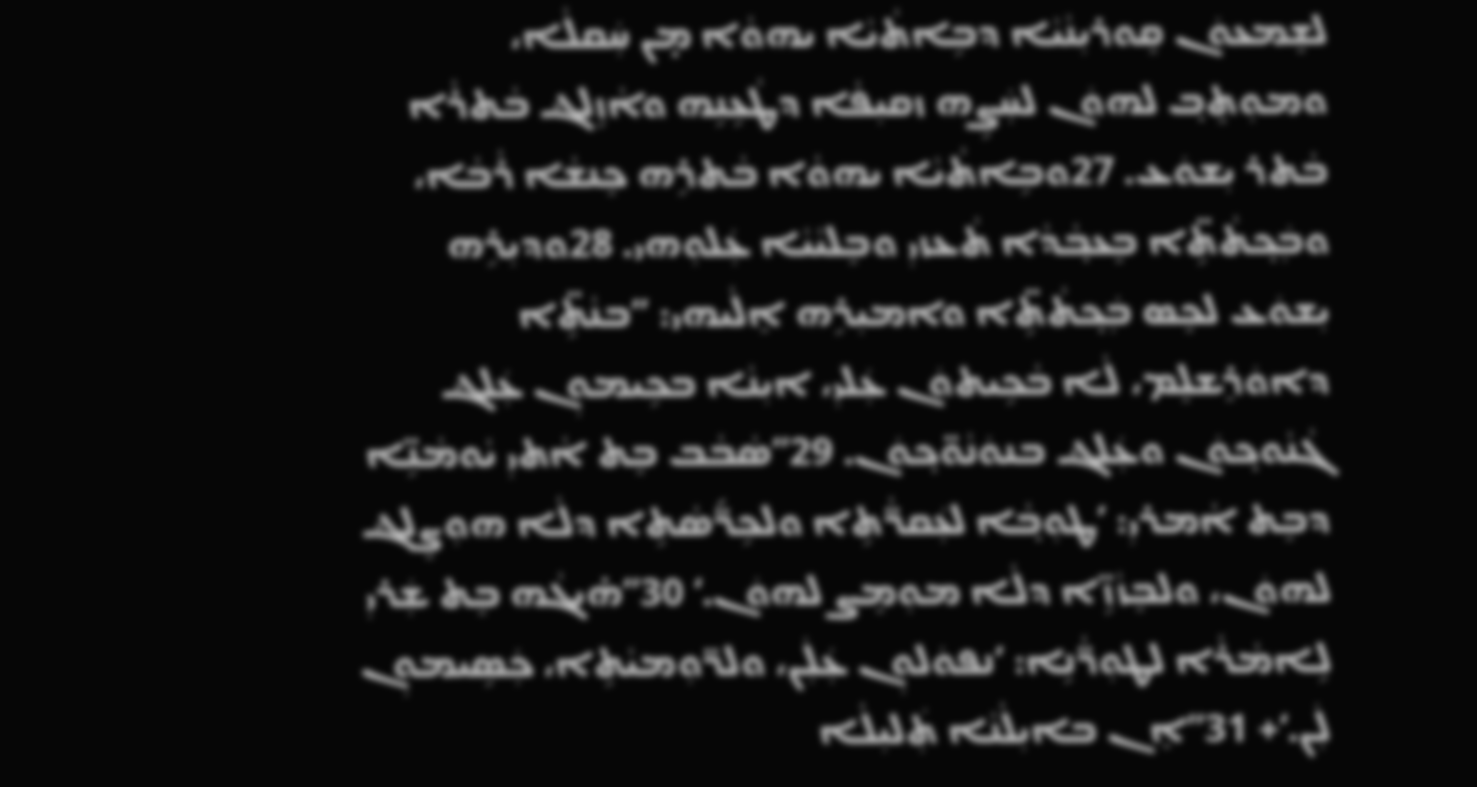ܠܫܸܡܥܘܿܢ ܩܸܘܪܝܼܢܵܝܵܐ ܕܒܹܐܬܵܝܵܐ ܝܗܘܵܐ ܡ̣ܢ ܚܲܩܠܵܐ، ܘܡܘܼܬܸܒ݂ ܠܗܘܿܢ ܠܚܲܨܹܗ ܙܩܝܼܦܵܐ ܕܛܵܥܹܢܹܗ ܘܐܵܙܹܠܔ ܒܵܬܪܵܐ ܒܵܬܪ ܝܼܫܘܿܥ. 27ܘܒܹܐܬܵܝܵܐ ܝܗܘܵܐ ܒܵܬܪܹܗ ܟܸܢܫܵܐ ܪܵܒܵܐ، ܘܒܲܟ݂ܬܵܬܹ̈‌ܐ ܒܸܥܒ݂ܵܕܵܐ ܬܵܥܙܝܼ ܘܒܸܠܝܵܝܵܐ ܥܲܠܘܼܗ‌ܝ. 28ܘܕܝܼܪܹܗ ܝܼܫܘܿܥ ܠܟܸܣ ܒܲܟ݂ܬܵܬܹ̈‌ܐ ܘܐܡܝܼܪܹܗ ܐܸܠܵܝܗ‌ܝ: ”ܒܢܵܬܹ̈‌ܐ ܕܐܘܿܪܸܫܠܸܡ، ܠܵܐ ܒܵܟܹܝܬܘܿܢ ܥܲܠܝܼ، ܐܝܼܢܵܐ ܒܟܹܝܡܘܼܢ ܥܲܠܔ ܓܵܢܵܘܟ݂ܘܿܢ ܘܥܲܠܔ ܒܢܘܿܢܵܘ̈ܟ݂ܘܿܢ. 29”ܣܵܒܵܒ ܒܸܬ ܐܵܬ‌ܝܼ ܝܵܘܡܵܢܹ̈ܐ ܕܒܸܬ ܐܵܡܪܝܼ: ’ܛܘܼܒ݂ܵܐ ܠܥܲܩܪ̈ܵܬܹ‌ܐ ܘܠܟܹܪ̈݇ܣܵܬܹ‌ܐ ܕܠܵܐ ܗܘܼܨܸܠܔ ܠܗܘܿܢ، ܘܠܒܸܙܵܙܹ̈ܐ ܕܠܵܐ ܡܘܼܡܸܨ ܠܗܘܿܢ.‘ 30”ܗ̇ܝܓܵܗ ܒܸܬ ܫܲܪܝܼ ܠܹܐܡܵܪܵܐ ܠܛܘܼܪ̈ܵܢܹܐ: ’ܢܦܘܿܠܘܼܢ ܥܲܠܲܢ، ܘܠܪ̈ܘܼܡܝܵܬܹ‌ܐ، ܟܲܣܹܝܡܘܼܢ ܠܲܢ.‘+ 31”ܐܸܢ ܒܐܝܼܠܵܢܵܐ ܬܲܠܝܼܠܵܐ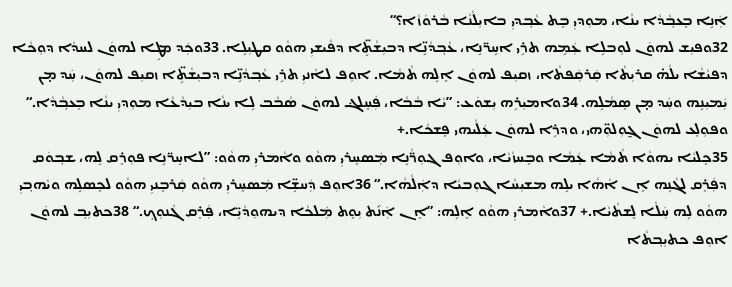ܐܲܢܹܐ ܒܸܥܒ݂ܵܕܵܐ ܝܢܵܐ، ܡܘܼܕܝܼ ܒܸܬ ܥܵܒ݂ܕܝܼ ܒܐܝܼܠܵܢܵܐ ܒܵܪܘܿܙܵܐ؟“
32ܘܦܝܼܫ ܠܗܘܿܢ ܠܘܼܒܠܹܐ ܥܲܡܹܗ ܬܪܹܝ ܐܚܹܪ̈ܢܹܐ، ܥܵܒ݂ܕܵܢܹ̈ܐ ܕܒܝܼܫܵܬܹ̈‌ܐ ܕܦܵܝܫܝܼ ܗܘܵܘ ܩܛܝܼܠܹܐ. 33ܘܟܲܕ ܡܛܹܐ ܠܗܘܿܢ ܠܚܕܵܐ ܕܘܼܟܵܐ ܕܦܝܵܫܵܐ ܝܠܵܗ̇ ܩܪܝܼܬܵ‌ܐ ܩܲܪܩܲܦܬܵ‌ܐ، ܙܩܝܼܦ ܠܗܘܿܢ ܐܸܠܹܗ ܬܵܡܵܐ. ܐܘܼܦ ܠܐܵܢܝܼ ܬܪܹܝ ܥܵܒ݂ܕܵܢܹ̈ܐ ܕܒܝܼܫܵܬܹ̈‌ܐ ܙܩܝܼܦ ܠܗܘܿܢ، ܚܲܕ ܡ̣ܢ ܝܲܡܝܼܢܹܗ ܘܚܲܕ ܡ̣ܢ ܣܸܡܵܠܹܗ. 34ܘܐܡܝܼܪܹܗ ܝܼܫܘܿܥ: ”ܝܵܐ ܒܵܒܵܐ، ܦܲܚܸܠܔ ܠܗܘܿܢ ܣܵܒܵܒ ܠܹܐ ܝܢܵܐ ܒܝܼܕܵܥܵܐ ܡܘܼܕܝܼ ܝܢܵܐ ܒܸܥܒ݂ܵܕܵܐ.“ ܘܦܘܼܠܸܥ ܠܗܘܿܢ ܓ̰ܘܼܠܘܼ̈ܗ‌ܝ، ܘܕܪܹܐ ܠܗܘܿܢ ܥܲܠܵܝܗ‌ܝ ܦܸܫܟܵܐ.+
35ܟܸܠܝܵܐ ܝܗܘܵܐ ܬܵܡܵܐ ܥܲܡܵܐ ܘܒܸܚܙܵܝܵܐ، ܘܐܘܼܦ ܓܘܼܪ̈ܵܢܹܐ ܡܲܣܚܸܪܝܼ ܗܘܵܘ ܘܐܵܡܪܝܼ ܗܘܵܘ: ”ܠܐܚܹܪ̈ܢܹܐ ܦܘܼܪܸܩ ܠܹܗ، ܫܒ݂ܘܿܩ ܕܦܲܪܸܩ ܠܓܵܢܹܗ ܐܸܢ ܐܵܗܵܐ ܝܠܹܗ ܡܫܝܼܚܵܐ ܓܘܼܒܝܵܐ ܕܐܲܠܵܗܵܐ.“ 36ܐܘܼܦ ܕܲܚܫܹ̈ܐ ܡܲܣܚܸܪܝܼ ܗܘܵܘ ܩܲܪܒܸܢܝܼ ܗܘܵܘ ܠܟܸܣܠܹܗ ܘܝܵܗܒ݂ܝܼ ܗܘܵܘ ܠܹܗ ܚܲܠܵܐ ܠܸܫܬܵܝܵܐ.+ 37ܘܐܵܡܪܝܼ ܗܘܵܘ ܐܸܠܹܗ: ”ܐܸܢ ܐܲܢ݇ܬ ܝܼܘܸܬ ܡܲܠܟܵܐ ܕܝܗܘܼܕܵܝܹ̈ܐ، ܦܲܪܸܩ ܓܵܢܘܼܟ݂.“ 38ܟܬܝܼܒ݂ ܠܗܘܿܢ ܐܘܼܦ ܟܬܝܼܒ݂ܬܵ‌ܐ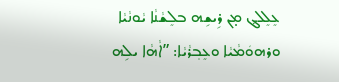ܥܸܠܸܠܔ ܡ̣ܢ ܪܹܝܫܹܗ ܒܠܸܫܵܢܵܐ ܝܵܘܢܵܝܵܐ ܘܪܗܘܿܡܵܝܵܐ ܘܥܸܒ݂ܪܵܝܵܐ: ”ܐܵܗܵܐ ܝܠܹܗ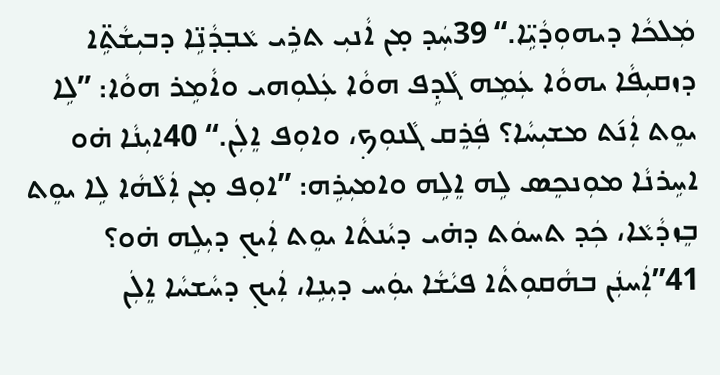ܡܲܠܟܵܐ ܕܝܗܘܼܕܵܝܹ̈ܐ.“ 39ܚܲܕ ܡ̣ܢ ܐܵܢܝܼ ܬܪܹܝ ܥܵܒ݂ܕܵܢܹ̈ܐ ܕܒܝܼܫܵܬܹ̈‌ܐ ܕܙܩܝܼܦܵܐ ܝܗܘܵܐ ܥܲܡܹܗ ܓܵܕܹܦ ܗܘܵܐ ܥܲܠܘܼܗ‌ܝ ܘܐܵܡܹܪ ܗܘܵܐ: ”ܠܹܐ ܝܘܸܬ ܐܲܢ݇ܬ ܡܫܝܼܚܵܐ؟ ܦܲܪܸܩ ܓܵܢܘܼܟ݂، ܘܐܘܼܦ ܐܸܠܲܢ.“ 40ܐܝܼܢܵܐ ܗ̇ܘ ܐܚܹܪܢܵܐ ܡܘܼܢܟܸܣ ܠܹܗ ܐܸܠܹܗ ܘܐܡܝܼܪܹܗ: ”ܐܘܼܦ ܡ̣ܢ ܐܲܠܵܗܵܐ ܠܹܐ ܝܘܸܬ ܒܸܙܕܵܥܵܐ، ܟܲܕ ܬܚܘܿܬ ܕܗ̇ܝ ܕܝܵܢܬܵ‌ܐ ܝܘܸܬ ܐܲܝܟ݂ ܕܝܼܠܹܗ ܗ̇ܘ؟ 41”ܐܲܚܢܲܢ ܒܗܵܩܘܼܬܵ‌ܐ ܦܝܵܫܵܐ ܝܘܲܚ ܕܝܼܢܹܐ، ܐܲܝܟ݂ ܕܚܵܫܚܵܐ ܐܸܠܲܢ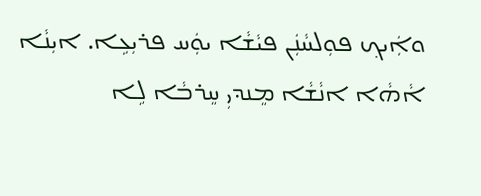ܘܐܲܝܟ݂ ܦܘܼܠܚܵܢܲܢ ܦܝܵܫܵܐ ܝܘܲܚ ܦܪܝܼܥܹܐ. ܐܝܼܢܵܐ ܐܵܗܵܐ ܐܢܵܫܵܐ ܡܸܢܕܝܼ ܚܸܪܒܵܐ ܠܹܐ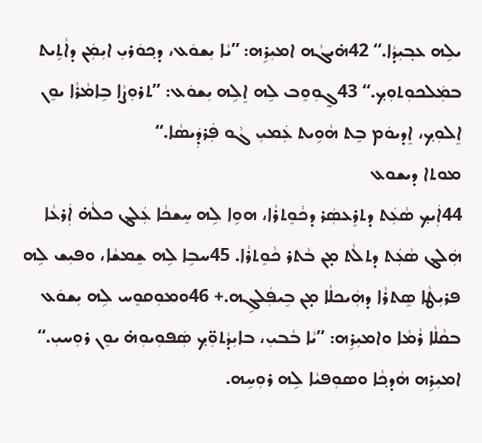ܝܠܹܗ ܥܒ݂ܝܼܕܵܐ.“ 42ܗ̇ܝܓܵܗ ܐܡܝܼܪܹܗ: ”ܝܵܐ ܝܼܫܘܿܥ، ܕܟ݂ܘܿܪܝܼ ܐܝܼܡܲܢ ܕܐܵܬܹܝܬ ܒܡܲܠܟܘܼܬܘܼܟ݂.“ 43ܓ̰ܘܼܘܸܒ ܠܹܗ ܐܸܠܹܗ ܝܼܫܘܿܥ: ”ܬܪܘܼܨܵܐ ܒܹܐܡܵܪܵܐ ܝܘܸܢ ܐܸܠܘܼܟ݂، ܐܸܕܝܘܿܡ ܒܸܬ ܗܵܘܹܝܬ ܥܲܡܝܼ ܓܵܘ ܦܲܪܕܲܝܣܵܐ.“
ܡܘܬ‌ܐ ܕܝܫܘܥ
44ܐܲܝܟ݂ ܣܵܥܲܬ ܕܬܪܸܥܣܲܪ ܕܟܵܘܸܬܪܵܐ، ܗܘܹܐ ܠܹܗ ܚܸܫܟܵܐ ܥܲܠܔ ܟܠܵܗ̇ ܐܲܪܥܵܐ ܗܲܠܔ ܣܵܥܲܬ ܕܬܠܵܬ ܡ̣ܢ ܒܵܬܪ ܟܵܘܸܬܪܵܐ. 45ܚܒܹܐ ܠܹܗ ܫܸܡܫܵܐ، ܘܦܝܼܫ ܠܹܗ ܦܪܝܼܛܵܐ ܣܸܬܪܵܐ ܕܗܲܝܟܠܵܐ ܡ̣ܢ ܒܹܝܦܲܠܓܹܗ.+ 46ܘܡܘܼܩܘܸܚ ܠܹܗ ܝܼܫܘܿܥ ܒܩܵܠܵܐ ܪܵܡܵܐ ܘܐܡܝܼܪܹܗ: ”ܝܵܐ ܒܵܒܝܼ، ܒܐܝܼܕܵܬܘܼ̈ܟ݂ ܣܲܦܘܼܝܘܼܗ̇ ܝܘܸܢ ܪܘܼܚܝܼ.“ ܐܡܝܼܪܹܗ ܗܵܕܟ݂ܵܐ ܘܣܘܼܦܝܵܐ ܠܹܗ ܪܘܼܚܹܗ.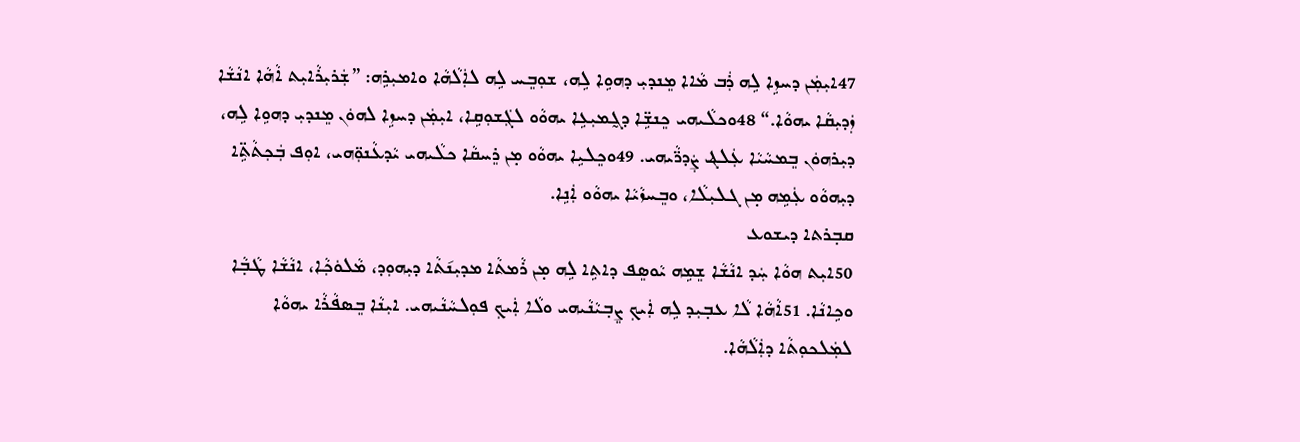47ܐܝܼܡܲܢ ܕܚܙܹܐ ܠܹܗ ܪܲܒ ܡܵܐܐ ܡܸܢܕܝܼ ܕܗܘܹܐ ܠܹܗ، ܫܘܼܒܸܚ ܠܹܗ ܠܐܲܠܵܗܵܐ ܘܐܡܝܼܪܹܗ: ”ܫܲܪܝܼܪܵܐܝܼܬ ܐܵܗܵܐ ܐܢܵܫܵܐ ܙܲܕܝܼܩܵܐ ܝܗܘܵܐ.“ 48ܘܟܠܵܝܗ‌ܝ ܟܸܢܫܹ̈ܐ ܕܓ̰ܡܝܼܥܹܐ ܝܗܘܵܘ ܠܓܲܫܘܼܩܹܐ، ܐܝܼܡܲܢ ܕܚܙܹܐ ܠܗܘܿܢ ܡܸܢܕܝܼ ܕܗܘܹܐ ܠܹܗ، ܕܝܼܪܗܘܿܢ ܒܸܡܚܵܝܵܐ ܥܲܠܔ ܨܲܕܪ̈ܵܝܗ‌ܝ. 49ܘܟܸܠܝܹܐ ܝܗܘܵܘ ܡ̣ܢ ܪܸܚܩܵܐ ܟܠܵܝܗ‌ܝ ܝܵܕܥܵܢܘܼ̈ܗ‌ܝ، ܐܘܼܦ ܒܲܟ݂ܬܵܬܹ̈‌ܐ ܕܝܼܗܘܵܘ ܥܲܡܹܗ ܡ̣ܢ ܓܠܝܼܠܵܐ، ܘܒܸܚܙܵܝܵܐ ܝܗܘܵܘ ܐܲܢܹܐ.
ܩܒ݂ܪܬ‌ܐ ܕܝܫܘܥ
50ܐܝܼܬ ܗܘܵܐ ܚܲܕ ܐܢܵܫܵܐ ܫܸܡܹܗ ܝܵܘܣܸܦ ܕܐܬܹ‌ܐ ܠܹܗ ܡ̣ܢ ܪܵܡܬܵ‌ܐ ܡܕܝܼܢ݇ܬܵ‌ܐ ܕܝܼܗܘܼܕ، ܡܵܠܘܿܟ݂ܵܐ، ܐܢܵܫܵܐ ܛܵܒ݂ܵܐ ܘܟܹܐܢܵܐ. 51ܐܵܗܵܐ ܠܵܐ ܥܒ݂ܝܼܕ ܠܹܗ ܐܲܝܟ݂ ܨܸܒ݂ܝܵܢܵܝܗ‌ܝ ܘܠܵܐ ܐܲܝܟ݂ ܦܘܼܠܚܵܢܵܝܗ‌ܝ. ܐܝܼܢܵܐ ܒܸܣܦܵܪܵܐ ܝܗܘܵܐ ܠܡܲܠܟܘܼܬܵ‌ܐ ܕܐܲܠܵܗܵܐ.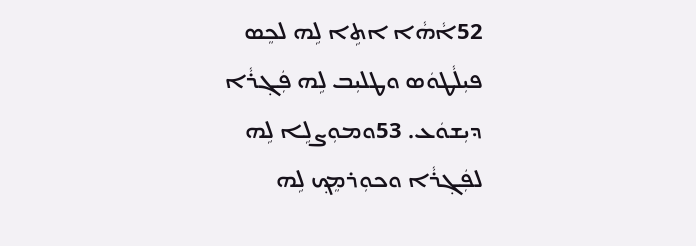52ܐܵܗܵܐ ܐܬܹ‌ܐ ܠܹܗ ܠܟܸܣ ܦܝܼܠܵܛܘܿܣ ܘܛܠܝܼܒ ܠܹܗ ܦܲܓ݂ܪܵܐ ܕܝܼܫܘܿܥ. 53ܘܡܘܼܨܠܹܐ ܠܹܗ ܠܦܲܓ݂ܪܵܐ ܘܟܘܼܪܡܸܟ݂ ܠܹܗ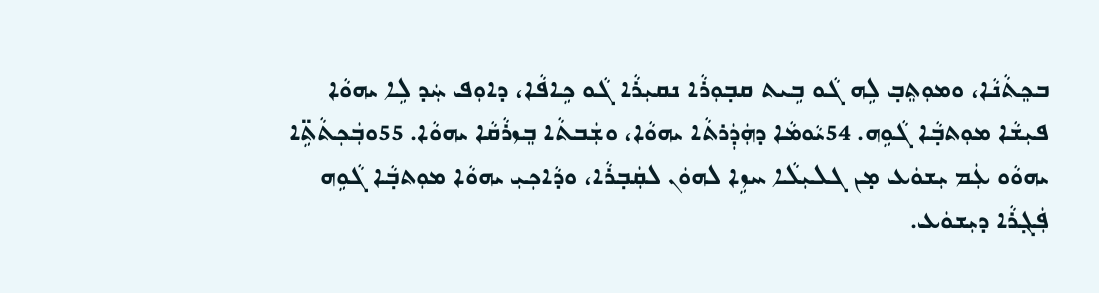ܒܟܸܬܵܢܵܐ، ܘܡܘܼܬܸܒ݂ ܠܹܗ ܓܵܘ ܒܹܝܬ ܩܒ݂ܘܼܪܵܐ ܢܩܝܼܪܵܐ ܓܵܘ ܟܹܐܦܵܐ، ܕܐܘܼܦ ܚܲܕ ܠܹܐ ܝܗܘܵܐ ܦܝܼܫܵܐ ܡܘܼܬܒ݂ܵܐ ܓܵܘܹܗ. 54ܝܵܘܡܵܐ ܕܗܲܕܲܪܬܵ‌ܐ ܝܗܘܵܐ، ܘܫܲܒܬܵ‌ܐ ܒܸܙܪܵܩܵܐ ܝܗܘܵܐ. 55ܘܒܲܟ݂ܬܵܬܹ̈‌ܐ ܝܗܘܵܘ ܥܲܡ ܝܼܫܘܿܥ ܡ̣ܢ ܓܠܝܼܠܵܐ ܚܙܹܐ ܠܗܘܿܢ ܠܩܲܒ݂ܪܵܐ، ܘܕܵܐܟ݂ܝܼ ܝܗܘܵܐ ܡܘܼܬܒ݂ܵܐ ܓܵܘܹܗ ܦܲܓ݂ܪܵܐ ܕܝܼܫܘܿܥ.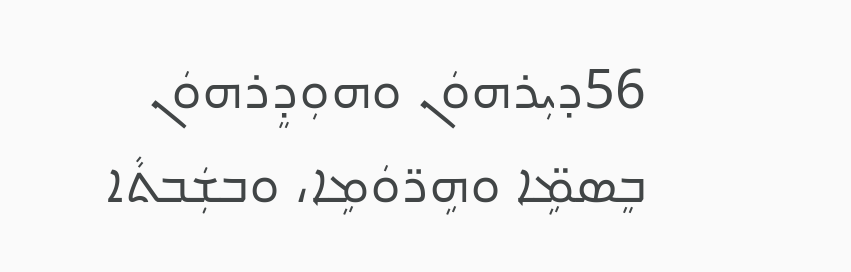56ܕܝܼܪܗܘܿܢ ܘܗܘܼܕܸܪܗܘܿܢ ܒܸܣܡܹ̈ܐ ܘܗܹܪ̈ܘܿܡܹܐ، ܘܒܫܲܒܬܵ‌ܐ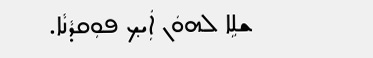ܫܠܹܐ ܠܗܘܿܢ ܐܲܝܟ݂ ܦܘܼܩܕܵܢܵܐ.